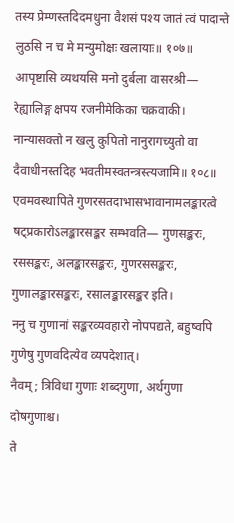तस्य प्रेम्णस्तदिदमधुना वैशसं पश्य जातं त्वं पादान्ते लुठसि न च मे मन्युमोक्षः खलायाः॥ १०७॥
आपृष्टासि व्यथयसि मनो दुर्बला वासरश्री— रेह्यालिङ्ग क्षपय रजनीमेकिका चक्रवाकी।
नान्यासक्तो न खलु कुपितो नानुरागच्युतो वा दैवाधीनस्तदिह भवतीमस्वतन्त्रस्त्यजामि॥ १०८॥
एवमवस्थापिते गुणरसतदाभासभावानामलङ्कारत्वे षट्प्रकारोऽलङ्कारसङ्कर सम्भवति— गुणसङ्करः, रससङ्करः, अलङ्कारसङ्करः, गुणरससङ्करः, गुणालङ्कारसङ्करः, रसालङ्कारसङ्कर इति।
ननु च गुणानां सङ्करव्यवहारो नोपपद्यते, बहुष्वपि गुणेषु गुणवदित्येव व्यपदेशात्।
नैवम्; त्रिविधा गुणाः शब्दगुणा, अर्थगुणा दोषगुणाश्च।
ते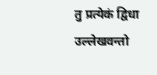तु प्रत्येकं द्विधा उल्लेखवन्तो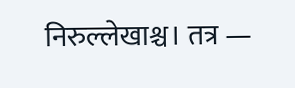निरुल्लेखाश्च। तत्र —